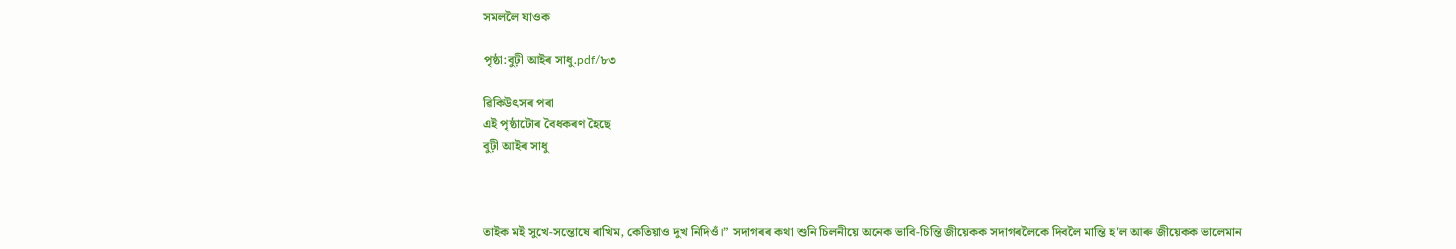সমললৈ যাওক

পৃষ্ঠা:বুঢ়ী আইৰ সাধু.pdf/৮৩

ৱিকিউৎসৰ পৰা
এই পৃষ্ঠাটোৰ বৈধকৰণ হৈছে
বুঢ়ী আইৰ সাধু



তাইক মই সুখে-সন্তোষে ৰাখিম, কেতিয়াও দুখ নিদিওঁ।” সদাগৰৰ কথা শুনি চিলনীয়ে অনেক ভাবি-চিন্তি জীয়েকক সদাগৰলৈকে দিবলৈ মান্তি হ'ল আৰু জীয়েকক ভালেমান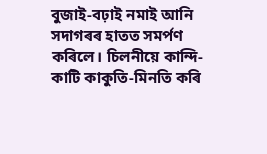বুজাই-বঢ়াই নমাই আনি সদাগৰৰ হাতত সমৰ্পণ কৰিলে। চিলনীয়ে কান্দি-কাটি কাকুতি-মিনতি কৰি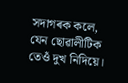সদাগৰক কলে, যেন ছোৱালীটিক তেওঁ দুখ নিদিয়ে।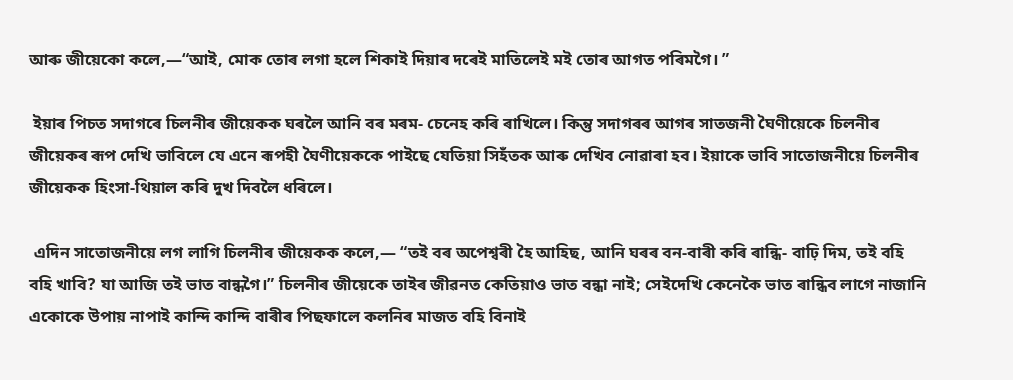আৰু জীয়েকো কলে,—“আই, মোক তোৰ লগা হলে শিকাই দিয়াৰ দৰেই মাতিলেই মই তোৰ আগত পৰিমগৈ। ”

 ইয়াৰ পিচত সদাগৰে চিলনীৰ জীয়েকক ঘৰলৈ আনি বৰ মৰম- চেনেহ কৰি ৰাখিলে। কিন্তু সদাগৰৰ আগৰ সাতজনী ঘৈণীয়েকে চিলনীৰ জীয়েকৰ ৰূপ দেখি ভাবিলে যে এনে ৰূপহী ঘৈণীয়েককে পাইছে যেতিয়া সিহঁতক আৰু দেখিব নোৱাৰা হব। ইয়াকে ভাবি সাতোজনীয়ে চিলনীৰ জীয়েকক হিংসা-থিয়াল কৰি দুখ দিবলৈ ধৰিলে।

 এদিন সাতোজনীয়ে লগ লাগি চিলনীৰ জীয়েকক কলে,— “তই বৰ অপেশ্বৰী হৈ আহিছ, আনি ঘৰৰ বন-বাৰী কৰি ৰান্ধি- বাঢ়ি দিম, তই বহি বহি খাবি? যা আজি তই ভাত বান্ধগৈ।” চিলনীৰ জীয়েকে তাইৰ জীৱনত কেতিয়াও ভাত বন্ধা নাই; সেইদেখি কেনেকৈ ভাত ৰান্ধিব লাগে নাজানি একোকে উপায় নাপাই কান্দি কান্দি বাৰীৰ পিছফালে কলনিৰ মাজত বহি বিনাই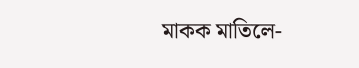মাকক মাতিলে-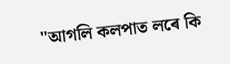"আগলি কলপাত লৰে কি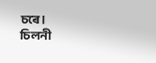চৰে।
চিলনী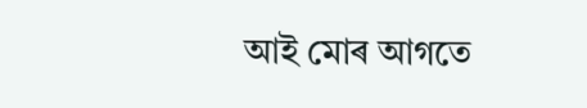আই মোৰ আগতে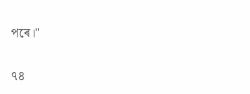পৰে।"

৭৪